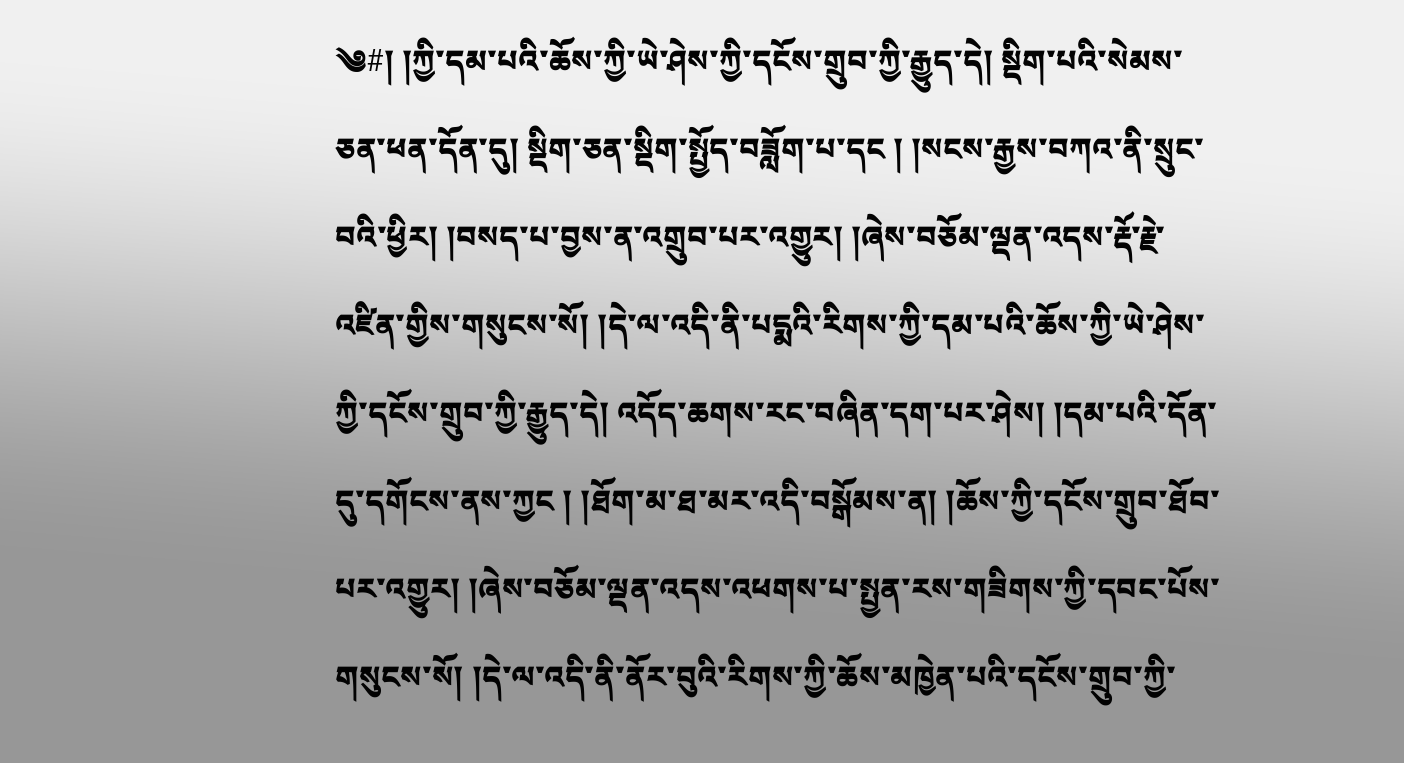༄#། །ཀྱི་དམ་པའི་ཆོས་ཀྱི་ཡེ་ཤེས་ཀྱི་དངོས་གྲུབ་ཀྱི་རྒྱུད་དེ། སྡིག་པའི་སེམས་ཅན་ཕན་དོན་དུ། སྡིག་ཅན་སྡིག་སྤྱོད་བཟློག་པ་དང ། །སངས་རྒྱས་བཀའ་ནི་སྲུང་བའི་ཕྱིར། །བསད་པ་བྱས་ན་འགྲུབ་པར་འགྱུར། །ཞེས་བཅོམ་ལྡན་འདས་རྡོ་རྗེ་འཛིན་གྱིས་གསུངས་སོ། །དེ་ལ་འདི་ནི་པདྨའི་རིགས་ཀྱི་དམ་པའི་ཆོས་ཀྱི་ཡེ་ཤེས་ཀྱི་དངོས་གྲུབ་ཀྱི་རྒྱུད་དེ། འདོད་ཆགས་རང་བཞིན་དག་པར་ཤེས། །དམ་པའི་དོན་དུ་དགོངས་ནས་ཀྱང ། །ཐོག་མ་ཐ་མར་འདི་བསྒོམས་ན། །ཆོས་ཀྱི་དངོས་གྲུབ་ཐོབ་པར་འགྱུར། །ཞེས་བཅོམ་ལྡན་འདས་འཕགས་པ་སྤྱན་རས་གཟིགས་ཀྱི་དབང་པོས་གསུངས་སོ། །དེ་ལ་འདི་ནི་ནོར་བུའི་རིགས་ཀྱི་ཆོས་མཁྱེན་པའི་དངོས་གྲུབ་ཀྱི་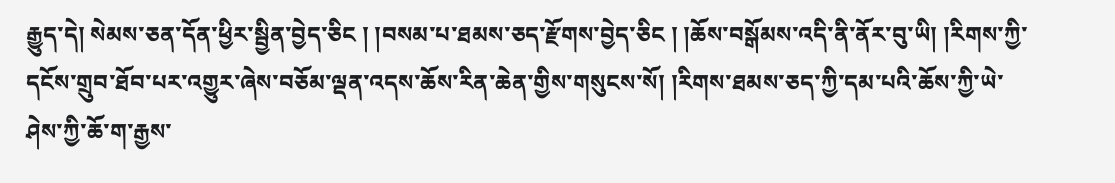རྒྱུད་དེ། སེམས་ཅན་དོན་ཕྱིར་སྦྱིན་བྱེད་ཅིང ། །བསམ་པ་ཐམས་ཅད་རྫོགས་བྱེད་ཅིང ། །ཆོས་བསྒོམས་འདི་ནི་ནོར་བུ་ཡི། །རིགས་ཀྱི་དངོས་གྲུབ་ཐོབ་པར་འགྱུར་ཞེས་བཅོམ་ལྡན་འདས་ཆོས་རིན་ཆེན་གྱིས་གསུངས་སོ། །རིགས་ཐམས་ཅད་ཀྱི་དམ་པའི་ཆོས་ཀྱི་ཡེ་ཤེས་ཀྱི་ཆོ་ག་རྒྱས་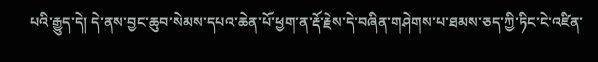པའི་རྒྱུད་དེ། དེ་ནས་བྱང་ཆུབ་སེམས་དཔའ་ཆེན་པོ་ཕྱག་ན་རྡོ་རྗེས་དེ་བཞིན་གཤེགས་པ་ཐམས་ཅད་ཀྱི་ཏིང་ངེ་འཛིན་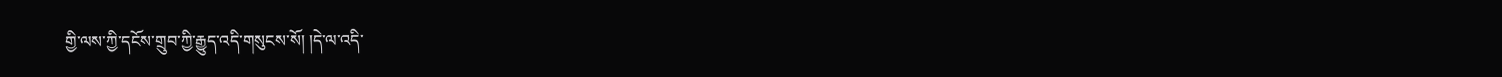གྱི་ལས་ཀྱི་དངོས་གྲུབ་ཀྱི་རྒྱུད་འདི་གསུངས་སོ། །དེ་ལ་འདི་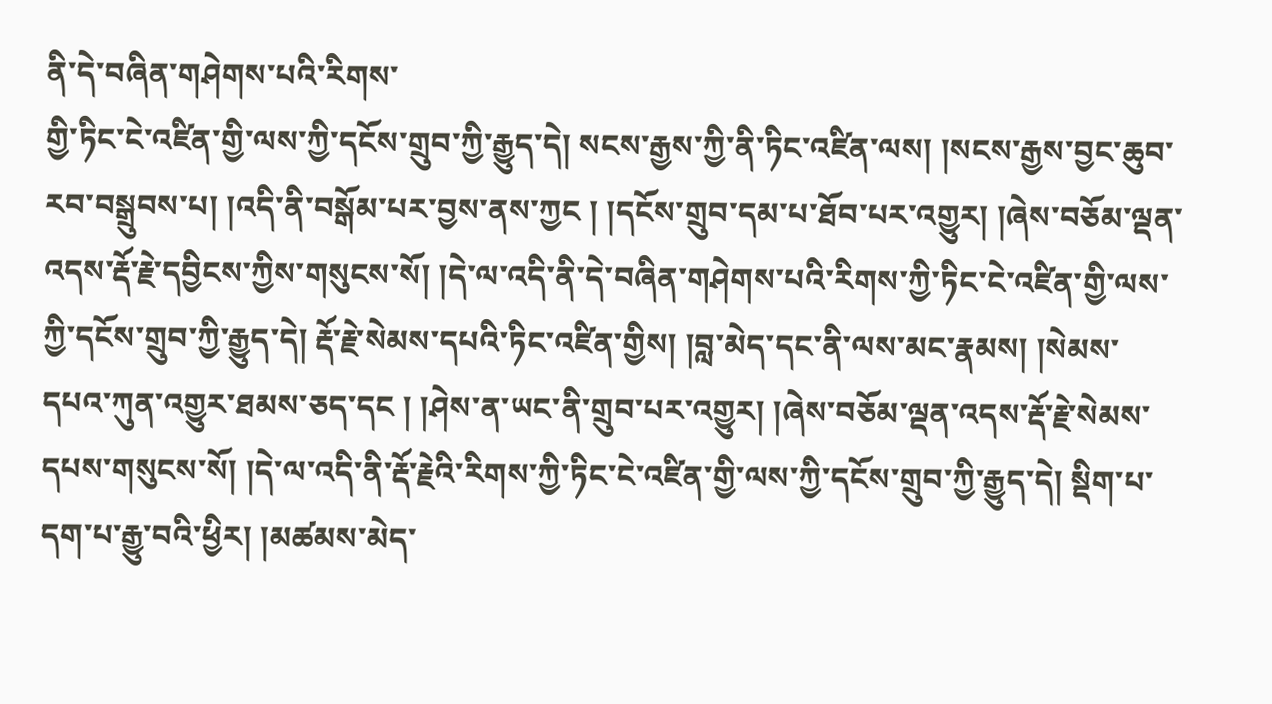ནི་དེ་བཞིན་གཤེགས་པའི་རིགས་
གྱི་ཏིང་ངེ་འཛིན་གྱི་ལས་ཀྱི་དངོས་གྲུབ་ཀྱི་རྒྱུད་དེ། སངས་རྒྱས་ཀྱི་ནི་ཏིང་འཛིན་ལས། །སངས་རྒྱས་བྱང་ཆུབ་རབ་བསྒྲུབས་པ། །འདི་ནི་བསྒོམ་པར་བྱས་ནས་ཀྱང ། །དངོས་གྲུབ་དམ་པ་ཐོབ་པར་འགྱུར། །ཞེས་བཅོམ་ལྡན་འདས་རྡོ་རྗེ་དབྱིངས་ཀྱིས་གསུངས་སོ། །དེ་ལ་འདི་ནི་དེ་བཞིན་གཤེགས་པའི་རིགས་ཀྱི་ཏིང་ངེ་འཛིན་གྱི་ལས་ཀྱི་དངོས་གྲུབ་ཀྱི་རྒྱུད་དེ། རྡོ་རྗེ་སེམས་དཔའི་ཏིང་འཛིན་གྱིས། །བླ་མེད་དང་ནི་ལས་མང་རྣམས། །སེམས་དཔའ་ཀུན་འགྱུར་ཐམས་ཅད་དང ། །ཤེས་ན་ཡང་ནི་གྲུབ་པར་འགྱུར། །ཞེས་བཅོམ་ལྡན་འདས་རྡོ་རྗེ་སེམས་དཔས་གསུངས་སོ། །དེ་ལ་འདི་ནི་རྡོ་རྗེའི་རིགས་ཀྱི་ཏིང་ངེ་འཛིན་གྱི་ལས་ཀྱི་དངོས་གྲུབ་ཀྱི་རྒྱུད་དེ། སྡིག་པ་དག་པ་རྒྱུ་བའི་ཕྱིར། །མཚམས་མེད་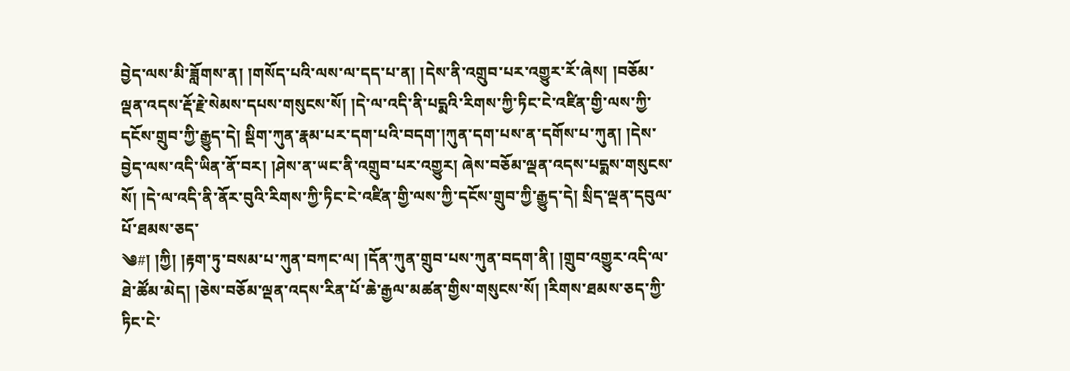བྱེད་ལས་མི་ཟློགས་ན། །གསོད་པའི་ལས་ལ་དད་པ་ན། །དེས་ནི་འགྲུབ་པར་འགྱུར་རོ་ཞེས། །བཅོམ་ལྡན་འདས་རྡོ་རྗེ་སེམས་དཔས་གསུངས་སོ། །དེ་ལ་འདི་ནི་པདྨའི་རིགས་ཀྱི་ཏིང་ངེ་འཛིན་གྱི་ལས་ཀྱི་དངོས་གྲུབ་ཀྱི་རྒྱུད་དེ། སྡིག་ཀུན་རྣམ་པར་དག་པའི་བདག་།ཀུན་དག་པས་ན་དགོས་པ་ཀུན། །དེས་བྱེད་ལས་འདི་ཡིན་ནོ་བར། །ཤེས་ན་ཡང་ནི་འགྲུབ་པར་འགྱུར། ཞེས་བཅོམ་ལྡན་འདས་པདྨས་གསུངས་སོ། །དེ་ལ་འདི་ནི་ནོར་བུའི་རིགས་ཀྱི་ཏིང་ངེ་འཛིན་གྱི་ལས་ཀྱི་དངོས་གྲུབ་ཀྱི་རྒྱུད་དེ། སྲིད་ལྡན་དབུལ་པོ་ཐམས་ཅད་
༄#། །ཀྱི། །རྟག་ཏུ་བསམ་པ་ཀུན་བཀང་ལ། །དོན་ཀུན་གྲུབ་པས་ཀུན་བདག་ནི། །གྲུབ་འགྱུར་འདི་ལ་ཐེ་ཚོམ་མེད། །ཅེས་བཅོམ་ལྡན་འདས་རིན་པོ་ཆེ་རྒྱལ་མཚན་གྱིས་གསུངས་སོ། །རིགས་ཐམས་ཅད་ཀྱི་ཏིང་ངེ་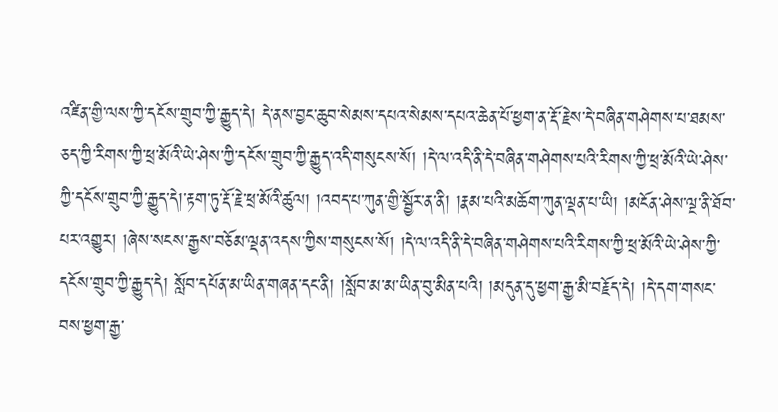འཛིན་གྱི་ལས་ཀྱི་དངོས་གྲུབ་ཀྱི་རྒྱུད་དེ། དེ་ནས་བྱང་ཆུབ་སེམས་དཔའ་སེམས་དཔའ་ཆེན་པོ་ཕྱག་ན་རྡོ་རྗེས་དེ་བཞིན་གཤེགས་པ་ཐམས་ཅད་ཀྱི་རིགས་ཀྱི་ཕྲ་མོའི་ཡེ་ཤེས་ཀྱི་དངོས་གྲུབ་ཀྱི་རྒྱུད་འདི་གསུངས་སོ། །དེ་ལ་འདི་ནི་དེ་བཞིན་གཤེགས་པའི་རིགས་ཀྱི་ཕྲ་མོའི་ཡེ་ཤེས་ཀྱི་དངོས་གྲུབ་ཀྱི་རྒྱུད་དེ།་རྟག་ཏུ་རྡོ་རྗེ་ཕྲ་མོའི་ཚུལ། །འབད་པ་ཀུན་གྱི་སྦྱོར་ན་ནི། །རྣམ་པའི་མཆོག་ཀུན་ལྡན་པ་ཡི། །མངོན་ཤེས་ལྔ་ནི་ཐོབ་པར་འགྱུར། །ཞེས་སངས་རྒྱས་བཅོམ་ལྡན་འདས་ཀྱིས་གསུངས་སོ། །དེ་ལ་འདི་ནི་དེ་བཞིན་གཤེགས་པའི་རིགས་ཀྱི་ཕྲ་མོའི་ཡེ་ཤེས་ཀྱི་དངོས་གྲུབ་ཀྱི་རྒྱུད་དེ། སློབ་དཔོན་མ་ཡིན་གཞན་དང་ནི། །སློབ་མ་མ་ཡིན་བུ་མིན་པའི། །མདུན་དུ་ཕྱག་རྒྱ་མི་བརྗོད་དེ། །དེ་དག་གསང་བས་ཕྱག་རྒྱ་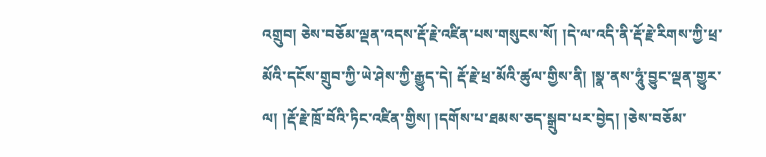འགྲུབ། ཅེས་བཅོམ་ལྡན་འདས་རྡོ་རྗེ་འཛིན་པས་གསུངས་སོ། །དེ་ལ་འདི་ནི་རྡོ་རྗེ་རིགས་ཀྱི་ཕྲ་མོའི་དངོས་གྲུབ་ཀྱི་ཡེ་ཤེས་ཀྱི་རྒྱུད་དེ། རྡོ་རྗེ་ཕྲ་མོའི་ཚུལ་གྱིས་ནི། །སྣ་ནས་ཧཱུཾ་བྱུང་ལྡན་གྱུར་ལ། །རྡོ་རྗེ་ཁྲོ་བོའི་ཏིང་འཛིན་གྱིས། །དགོས་པ་ཐམས་ཅད་སྒྲུབ་པར་བྱེད། །ཅེས་བཅོམ་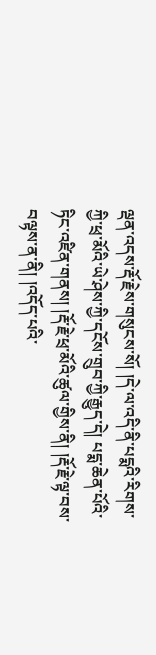ལྡན་འདས་རྡོ་རྗེས་གསུངས་སོ། །དེ་ལ་འདི་ནི་པདྨའི་རིགས་ཀྱི་ཕྲ་མོའི་ཡེ་ཤེས་ཀྱི་དངོས་གྲུབ་ཀྱི་རྒྱུད་དེ། པདྨ་ཆེན་པོའི་ཏིང་འཛིན་གནས། །རྡོ་རྗེ་ཕྲ་མོའི་ཚུལ་གྱིས་ནི། །རྡོ་རྗེ་ལྟ་བས་བལྟས་ན་ནི། །འདོད་པའི་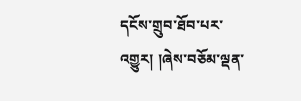དངོས་གྲུབ་ཐོབ་པར་འགྱུར། །ཞེས་བཅོམ་ལྡན་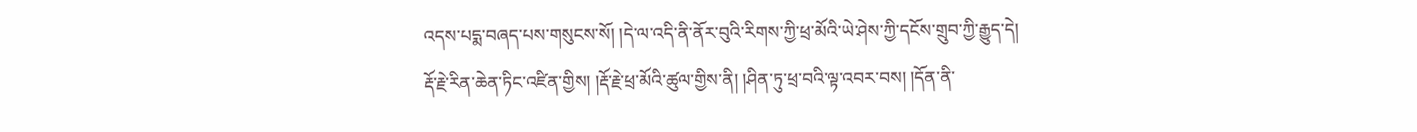འདས་པདྨ་བཞད་པས་གསུངས་སོ། །དེ་ལ་འདི་ནི་ནོར་བུའི་རིགས་ཀྱི་ཕྲ་མོའི་ཡེ་ཤེས་ཀྱི་དངོས་གྲུབ་ཀྱི་རྒྱུད་དེ། རྡོ་རྗེ་རིན་ཆེན་ཏིང་འཛིན་གྱིས། །རྡོ་རྗེ་ཕྲ་མོའི་ཚུལ་གྱིས་ནི། །ཤིན་ཏུ་ཕྲ་བའི་ལྟ་འབར་བས། །དོན་ནི་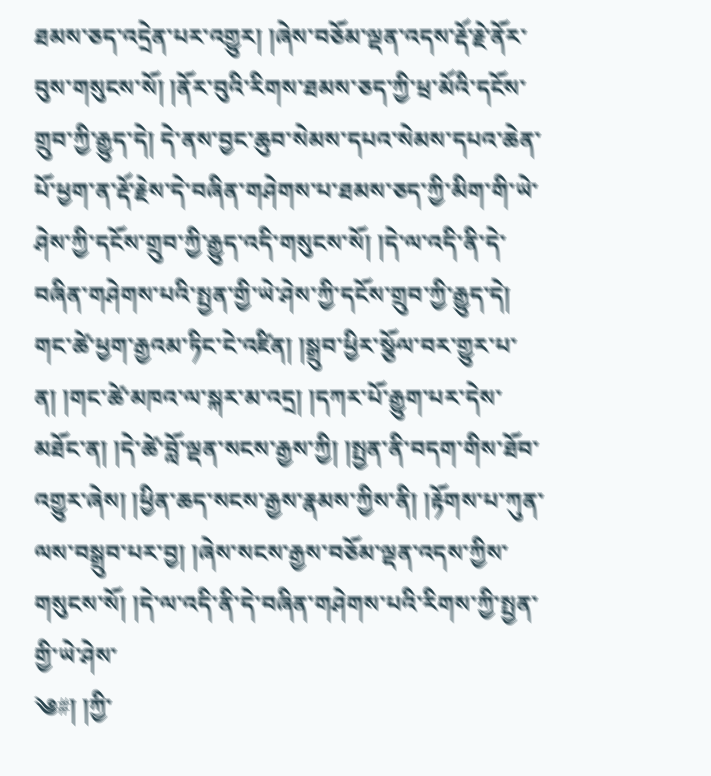ཐམས་ཅད་འདྲེན་པར་འགྱུར། །ཞེས་བཅོམ་ལྡན་འདས་རྡོ་རྗེ་ནོར་བུས་གསུངས་སོ། །ནོར་བུའི་རིགས་ཐམས་ཅད་ཀྱི་ཕྲ་མོའི་དངོས་གྲུབ་ཀྱི་རྒྱུད་དེ། དེ་ནས་བྱང་ཆུབ་སེམས་དཔའ་སེམས་དཔའ་ཆེན་པོ་ཕྱག་ན་རྡོ་རྗེས་དེ་བཞིན་གཤེགས་པ་ཐམས་ཅད་ཀྱི་མིག་གི་ཡེ་ཤེས་ཀྱི་དངོས་གྲུབ་ཀྱི་རྒྱུད་འདི་གསུངས་སོ། །དེ་ལ་འདི་ནི་དེ་བཞིན་གཤེགས་པའི་སྤྱན་གྱི་ཡེ་ཤེས་ཀྱི་དངོས་གྲུབ་ཀྱི་རྒྱུད་དེ། གང་ཚེ་ཕྱག་རྒྱའམ་ཏིང་ངེ་འཛིན། །སྒྲུབ་ཕྱིར་སྩོལ་བར་གྱུར་པ་ན། །གང་ཚེ་མཁའ་ལ་སྐར་མ་འདྲ། །དཀར་པོ་རྒྱུག་པར་དེས་མཐོང་ན། །དེ་ཚེ་བློ་ལྡན་སངས་རྒྱས་ཀྱི། །སྤྱན་ནི་བདག་གིས་ཐོབ་འགྱུར་ཞེས། །ཕྱིན་ཆད་སངས་རྒྱས་རྣམས་ཀྱིས་ནི། །རྟོགས་པ་ཀུན་ལས་བསྒྲུབ་པར་བྱ། །ཞེས་སངས་རྒྱས་བཅོམ་ལྡན་འདས་ཀྱིས་གསུངས་སོ། །དེ་ལ་འདི་ནི་དེ་བཞིན་གཤེགས་པའི་རིགས་ཀྱི་སྤྱན་གྱི་ཡེ་ཤེས་
༄#། །ཀྱི་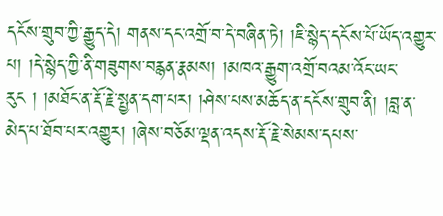དངོས་གྲུབ་ཀྱི་རྒྱུད་དེ། གནས་དང་འགྲོ་བ་དེ་བཞིན་ཏེ། །ཇི་སྙེད་དངོས་པོ་ཡོད་འགྱུར་པ། །དེ་སྙེད་ཀྱི་ནི་གཟུགས་བརྙན་རྣམས། །མཁའ་རྒྱུག་འགྲོ་བའམ་འོང་ཡང་རུང ། །མཐོང་ན་རྡོ་རྗེ་སྤྱན་དག་པར། །ཤེས་པས་མཆོད་ན་དངོས་གྲུབ་ནི། །བླ་ན་མེད་པ་ཐོབ་པར་འགྱུར། །ཞེས་བཅོམ་ལྡན་འདས་རྡོ་རྗེ་སེམས་དཔས་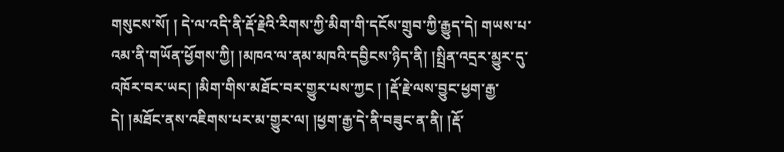གསུངས་སོ། ། དེ་ལ་འདི་ནི་རྡོ་རྗེའི་རིགས་ཀྱི་མིག་གི་དངོས་གྲུབ་ཀྱི་རྒྱུད་དེ། གཡས་པ་འམ་ནི་གཡོན་ཕྱོགས་ཀྱི། །མཁའ་ལ་ནམ་མཁའི་དབྱིངས་ཉིད་ནི། །སྤྲིན་འདྲར་མྱུར་དུ་འཁོར་བར་ཡང། །མིག་གིས་མཐོང་བར་གྱུར་པས་ཀྱང ། །རྡོ་རྗེ་ལས་བྱུང་ཕྱག་རྒྱ་དེ། །མཐོང་ནས་འཇིགས་པར་མ་གྱུར་ལ། །ཕྱག་རྒྱ་དེ་ནི་བཟུང་ན་ནི། །རྡོ་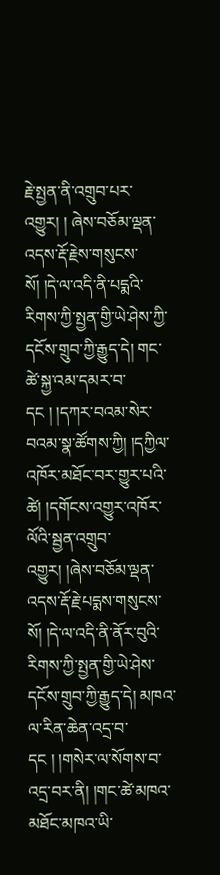རྗེ་སྤྱན་ནི་འགྲུབ་པར་འགྱུར། ། ཞེས་བཅོམ་ལྡན་འདས་རྡོ་རྗེས་གསུངས་སོ། །དེ་ལ་འདི་ནི་པདྨའི་རིགས་ཀྱི་སྤྱན་གྱི་ཡེ་ཤེས་ཀྱི་དངོས་གྲུབ་ཀྱི་རྒྱུད་དེ། གང་ཚེ་སྐྱ་འམ་དམར་བ་དང ། །དཀར་བའམ་སེར་བའམ་སྣ་ཚོགས་ཀྱི། །དཀྱིལ་འཁོར་མཐོང་བར་གྱུར་པའི་ཚེ། །དགོངས་འགྱུར་འཁོར་ལོའི་སྦྱན་འགྲུབ་འགྱུར། །ཞེས་བཅོམ་ལྡན་འདས་རྡོ་རྗེ་པདྨས་གསུངས་སོ། །དེ་ལ་འདི་ནི་ནོར་བུའི་རིགས་ཀྱི་སྤྱན་གྱི་ཡེ་ཤེས་དངོས་གྲུབ་ཀྱི་རྒྱུད་དེ། མཁའ་ལ་རིན་ཆེན་འདྲ་བ་དང ། །གསེར་ལ་སོགས་བ་འདྲ་བར་ནི། །གང་ཚེ་མཁའ་མཐོང་མཁའ་ཡི་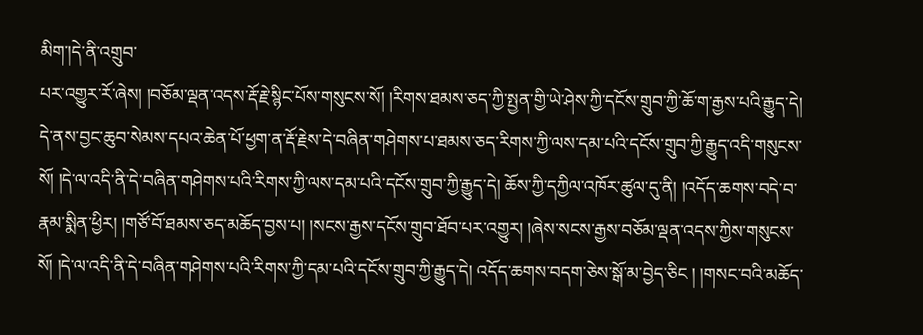མིག་།དེ་ནི་འགྲུབ་
པར་འགྱུར་རོ་ཞེས། །བཅོམ་ལྡན་འདས་རྡོ་རྗེ་སྙིང་པོས་གསུངས་སོ། །རིགས་ཐམས་ཅད་ཀྱི་སྤྱན་གྱི་ཡེ་ཤེས་ཀྱི་དངོས་གྲུབ་ཀྱི་ཆོ་ག་རྒྱས་པའི་རྒྱུད་དེ། དེ་ནས་བྱང་ཆུབ་སེམས་དཔའ་ཆེན་པོ་ཕྱག་ན་རྡོ་རྗེས་དེ་བཞིན་གཤེགས་པ་ཐམས་ཅད་རིགས་ཀྱི་ལས་དམ་པའི་དངོས་གྲུབ་ཀྱི་རྒྱུད་འདི་གསུངས་སོ། །དེ་ལ་འདི་ནི་དེ་བཞིན་གཤེགས་པའི་རིགས་ཀྱི་ལས་དམ་པའི་དངོས་གྲུབ་ཀྱི་རྒྱུད་དེ། ཆོས་ཀྱི་དཀྱིལ་འཁོར་ཚུལ་དུ་ནི། །འདོད་ཆགས་བདེ་བ་རྣམ་སྨིན་ཕྱིར། །གཙོ་བོ་ཐམས་ཅད་མཆོད་བྱས་པ། །སངས་རྒྱས་དངོས་གྲུབ་ཐོབ་པར་འགྱུར། །ཞེས་སངས་རྒྱས་བཅོམ་ལྡན་འདས་ཀྱིས་གསུངས་སོ། །དེ་ལ་འདི་ནི་དེ་བཞིན་གཤེགས་པའི་རིགས་ཀྱི་དམ་པའི་དངོས་གྲུབ་ཀྱི་རྒྱུད་དེ། འདོད་ཆགས་བདག་ཅེས་སྒོ་མ་བྱེད་ཅིང ། །གསང་བའི་མཆོད་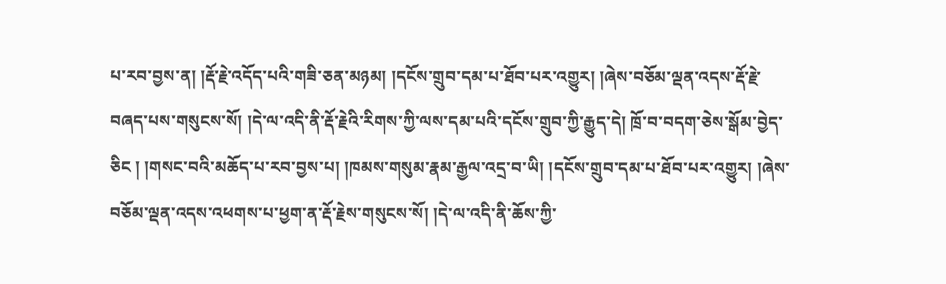པ་རབ་བྱས་ན། །རྡོ་རྗེ་འདོད་པའི་གཟི་ཅན་མཉམ། །དངོས་གྲུབ་དམ་པ་ཐོབ་པར་འགྱུར། །ཞེས་བཅོམ་ལྡན་འདས་རྡོ་རྗེ་བཞད་པས་གསུངས་སོ། །དེ་ལ་འདི་ནི་རྡོ་རྗེའི་རིགས་ཀྱི་ལས་དམ་པའི་དངོས་གྲུབ་ཀྱི་རྒྱུད་དེ། ཁྲོ་བ་བདག་ཅེས་སྒོམ་བྱེད་ཅིང ། །གསང་བའི་མཆོད་པ་རབ་བྱས་པ། །ཁམས་གསུམ་རྣམ་རྒྱལ་འདྲ་བ་ཡི། །དངོས་གྲུབ་དམ་པ་ཐོབ་པར་འགྱུར། །ཞེས་བཅོམ་ལྡན་འདས་འཕགས་པ་ཕྱག་ན་རྡོ་རྗེས་གསུངས་སོ། །དེ་ལ་འདི་ནི་ཆོས་ཀྱི་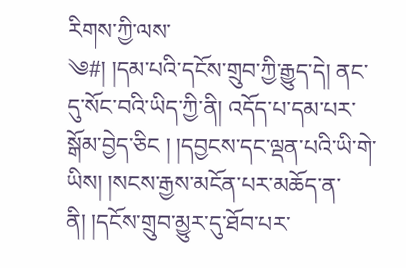རིགས་ཀྱི་ལས་
༄#། །དམ་པའི་དངོས་གྲུབ་ཀྱི་རྒྱུད་དེ། ནང་དུ་སོང་བའི་ཡིད་ཀྱི་ནི། འདོད་པ་དམ་པར་སྒོམ་བྱེད་ཅིང ། །དབྱངས་དང་ལྡན་པའི་ཡི་གེ་ཡིས། །སངས་རྒྱས་མངོན་པར་མཆོད་ན་ནི། །དངོས་གྲུབ་མྱུར་དུ་ཐོབ་པར་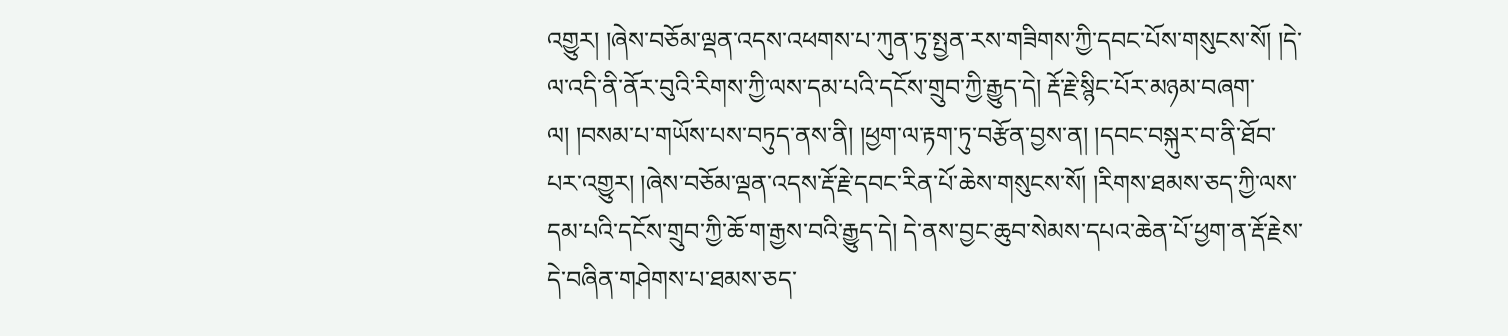འགྱུར། །ཞེས་བཅོམ་ལྡན་འདས་འཕགས་པ་ཀུན་ཏུ་སྤྱན་རས་གཟིགས་ཀྱི་དབང་པོས་གསུངས་སོ། །དེ་ལ་འདི་ནི་ནོར་བུའི་རིགས་ཀྱི་ལས་དམ་པའི་དངོས་གྲུབ་ཀྱི་རྒྱུད་དེ། རྡོ་རྗེ་སྙིང་པོར་མཉམ་བཞག་ལ། །བསམ་པ་གཡོས་པས་བཏུད་ནས་ནི། །ཕྱག་ལ་རྟག་ཏུ་བརྩོན་བྱས་ན། །དབང་བསྐུར་བ་ནི་ཐོབ་པར་འགྱུར། །ཞེས་བཅོམ་ལྡན་འདས་རྡོ་རྗེ་དབང་རིན་པོ་ཆེས་གསུངས་སོ། །རིགས་ཐམས་ཅད་ཀྱི་ལས་དམ་པའི་དངོས་གྲུབ་ཀྱི་ཆོ་ག་རྒྱས་བའི་རྒྱུད་དེ། དེ་ནས་བྱང་ཆུབ་སེམས་དཔའ་ཆེན་པོ་ཕྱག་ན་རྡོ་རྗེས་དེ་བཞིན་གཤེགས་པ་ཐམས་ཅད་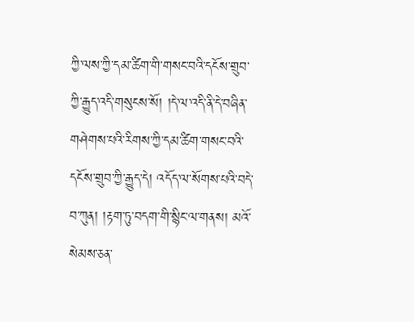ཀྱི་ལས་ཀྱི་དམ་ཚིག་གི་གསང་བའི་དངོས་གྲུབ་ཀྱི་རྒྱུད་འདི་གསུངས་སོ། །དེ་ལ་འདི་ནི་དེ་བཞིན་གཤེགས་པའི་རིགས་ཀྱི་དམ་ཚིག་གསང་བའི་དངོས་གྲུབ་ཀྱི་རྒྱུད་དེ། འདོད་ལ་སོགས་པའི་བདེ་བ་ཀུན། །རྟག་ཏུ་བདག་གི་སྙིང་ལ་གནས། མའོ་སེམས་ཅན་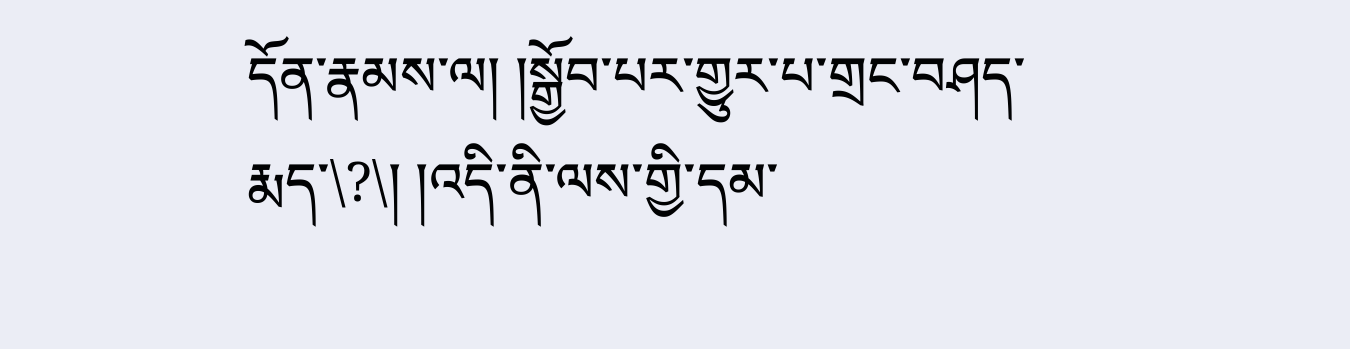དོན་རྣམས་ལ། །སྒྱོབ་པར་གྱུར་པ་གྲང་བཤད་རྨད་\?\། །འདི་ནི་ལས་གྱི་དམ་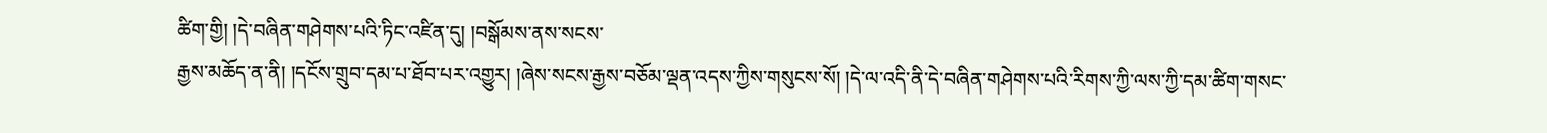ཚིག་གྱི། །དེ་བཞིན་གཤེགས་པའི་ཏིང་འཛིན་དུ། །བསྒོམས་ནས་སངས་
རྒྱས་མཆོད་ན་ནི། །དངོས་གྲུབ་དམ་པ་ཐོབ་པར་འགྱུར། །ཞེས་སངས་རྒྱས་བཅོམ་ལྡན་འདས་ཀྱིས་གསུངས་སོ། །དེ་ལ་འདི་ནི་དེ་བཞིན་གཤེགས་པའི་རིགས་ཀྱི་ལས་ཀྱི་དམ་ཚིག་གསང་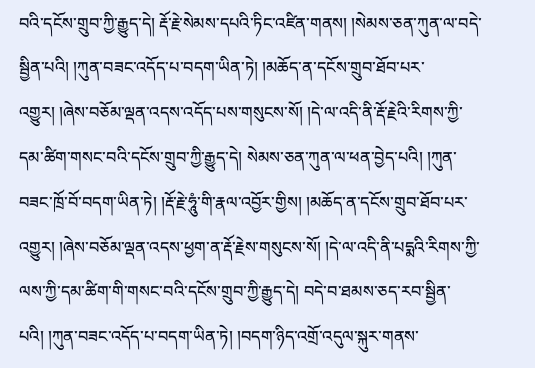བའི་དངོས་གྲུབ་ཀྱི་རྒྱུད་དེ། རྡོ་རྗེ་སེམས་དཔའི་ཏིང་འཛིན་གནས། །སེམས་ཅན་ཀུན་ལ་བདེ་སྦྱིན་པའི། །ཀུན་བཟང་འདོད་པ་བདག་ཡིན་ཏེ། །མཆོད་ན་དངོས་གྲུབ་ཐོབ་པར་འགྱུར། །ཞེས་བཅོམ་ལྡན་འདས་འདོད་པས་གསུངས་སོ། །དེ་ལ་འདི་ནི་རྡོ་རྗེའི་རིགས་ཀྱི་དམ་ཚིག་གསང་བའི་དངོས་གྲུབ་ཀྱི་རྒྱུད་དེ། སེམས་ཅན་ཀུན་ལ་ཕན་བྱེད་པའི། །ཀུན་བཟང་ཁྲོ་བོ་བདག་ཡིན་ཏེ། །རྡོ་རྗེ་ཧཱུཾ་གི་རྣལ་འབྱོར་གྱིས། །མཆོད་ན་དངོས་གྲུབ་ཐོབ་པར་འགྱུར། །ཞེས་བཅོམ་ལྡན་འདས་ཕྱག་ན་རྡོ་རྗེས་གསུངས་སོ། །དེ་ལ་འདི་ནི་པདྨའི་རིགས་ཀྱི་ལས་ཀྱི་དམ་ཚིག་གི་གསང་བའི་དངོས་གྲུབ་ཀྱི་རྒྱུད་དེ། བདེ་བ་ཐམས་ཅད་རབ་སྦྱིན་པའི། །ཀུན་བཟང་འདོད་པ་བདག་ཡིན་ཏེ། །བདག་ཉིད་འགྲོ་འདུལ་སྐུར་གནས་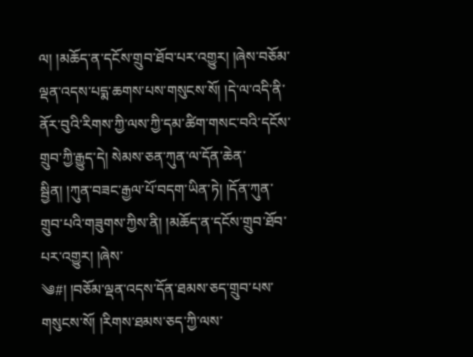ལ། །མཆོད་ན་དངོས་གྲུབ་ཐོབ་པར་འགྱུར། །ཞེས་བཅོམ་ལྡན་འདས་པདྨ་ཆགས་པས་གསུངས་སོ། །དེ་ལ་འདི་ནི་ནོར་བུའི་རིགས་ཀྱི་ལས་ཀྱི་དམ་ཚིག་གསང་བའི་དངོས་གྲུབ་ཀྱི་རྒྱུད་དེ། སེམས་ཅན་ཀུན་ལ་དོན་ཆེན་སྦྱིན། །ཀུན་བཟང་རྒྱལ་པོ་བདག་ཡིན་ཏེ། །དོན་ཀུན་གྲུབ་པའི་གཟུགས་ཀྱིས་ནི། །མཆོད་ན་དངོས་གྲུབ་ཐོབ་པར་འགྱུར། །ཞེས་
༄#། །བཅོམ་ལྡན་འདས་དོན་ཐམས་ཅད་གྲུབ་པས་གསུངས་སོ། །རིགས་ཐམས་ཅད་ཀྱི་ལས་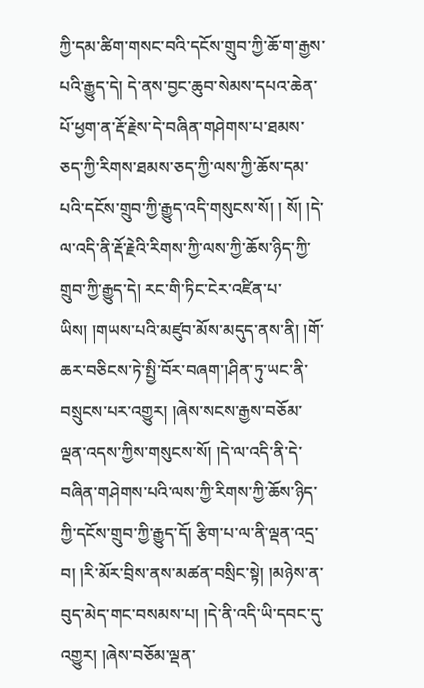ཀྱི་དམ་ཚིག་གསང་བའི་དངོས་གྲུབ་ཀྱི་ཆོ་ག་རྒྱས་པའི་རྒྱུད་དེ། དེ་ནས་བྱང་ཆུབ་སེམས་དཔའ་ཆེན་པོ་ཕྱག་ན་རྡོ་རྗེས་དེ་བཞིན་གཤེགས་པ་ཐམས་ཅད་ཀྱི་རིགས་ཐམས་ཅད་ཀྱི་ལས་ཀྱི་ཆོས་དམ་པའི་དངོས་གྲུབ་ཀྱི་རྒྱུད་འདི་གསུངས་སོ། ། སོ། །དེ་ལ་འདི་ནི་རྡོ་རྗེའི་རིགས་ཀྱི་ལས་ཀྱི་ཆོས་ཉིད་ཀྱི་གྲུབ་ཀྱི་རྒྱུད་དེ། རང་གི་ཏིང་ངེར་འཛིན་པ་ཡིས། །གཡས་པའི་མཛུབ་མོས་མདུད་ནས་ནི། །གོ་ཆར་བཅིངས་ཏེ་སྤྱི་བོར་བཞག་།ཤིན་ཏུ་ཡང་ནི་བསྲུངས་པར་འགྱུར། །ཞེས་སངས་རྒྱས་བཅོམ་ལྡན་འདས་ཀྱིས་གསུངས་སོ། །དེ་ལ་འདི་ནི་དེ་བཞིན་གཤེགས་པའི་ལས་ཀྱི་རིགས་ཀྱི་ཆོས་ཉིད་ཀྱི་དངོས་གྲུབ་ཀྱི་རྒྱུད་དོ། རྩིག་པ་ལ་ནི་ལྡན་འདྲ་བ། །རི་མོར་བྲིས་ནས་མཚན་བསྲིང་སྟེ། །མཉེས་ན་བུད་མེད་གང་བསམས་པ། །དེ་ནི་འདི་ཡི་དབང་དུ་འགྱུར། །ཞེས་བཅོམ་ལྡན་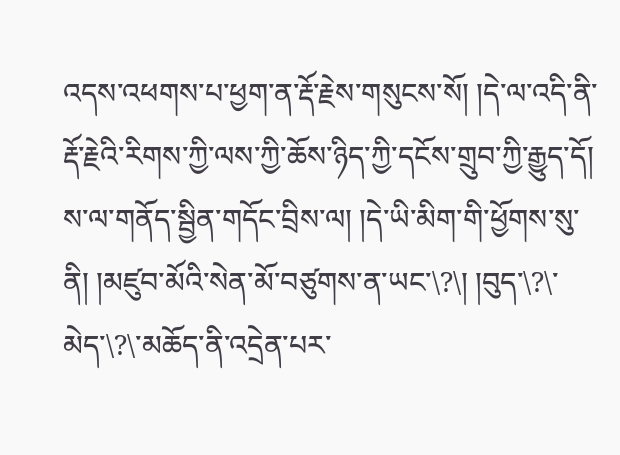འདས་འཕགས་པ་ཕྱག་ན་རྡོ་རྗེས་གསུངས་སོ། །དེ་ལ་འདི་ནི་རྡོ་རྗེའི་རིགས་ཀྱི་ལས་ཀྱི་ཆོས་ཉིད་ཀྱི་དངོས་གྲུབ་ཀྱི་རྒྱུད་དོ། ས་ལ་གནོད་སྦྱིན་གདོང་བྲིས་ལ། །དེ་ཡི་མིག་གི་ཕྱོགས་སུ་ནི། །མཛུབ་མོའི་སེན་མོ་བཙུགས་ན་ཡང་\?\། །བུད་\?\་མེད་\?\་མཆོད་ནི་འདྲེན་པར་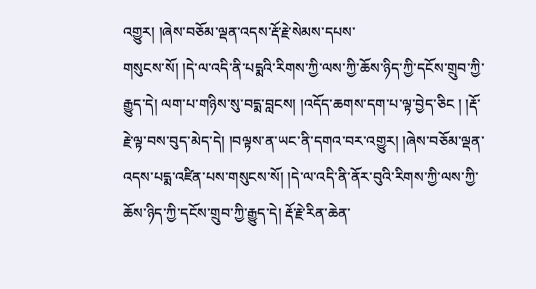འགྱུར། །ཞེས་བཅོམ་ལྡན་འདས་རྡོ་རྗེ་སེམས་དཔས་
གསུངས་སོ། །དེ་ལ་འདི་ནི་པདྨའི་རིགས་ཀྱི་ལས་ཀྱི་ཆོས་ཉིད་ཀྱི་དངོས་གྲུབ་ཀྱི་རྒྱུད་དེ། ལག་པ་གཉིས་སུ་བདྨ་བླངས། །འདོད་ཆགས་དག་པ་ལྟ་བྱེད་ཅིང ། །རྡོ་རྗེ་ལྟ་བས་བུད་མེད་དེ། །བལྟས་ན་ཡང་ནི་དགའ་བར་འགྱུར། །ཞེས་བཅོམ་ལྡན་འདས་པདྨ་འཛིན་པས་གསུངས་སོ། །དེ་ལ་འདི་ནི་ནོར་བུའི་རིགས་ཀྱི་ལས་ཀྱི་ཆོས་ཉིད་ཀྱི་དངོས་གྲུབ་ཀྱི་རྒྱུད་དེ། རྡོ་རྗེ་རིན་ཆེན་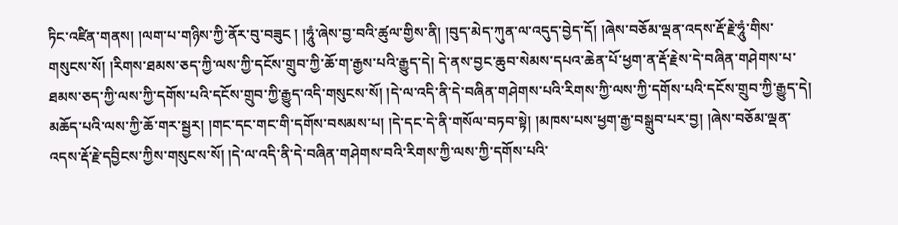ཏིང་འཛིན་གནས། །ལག་པ་གཉིས་ཀྱི་ནོར་བུ་བཟུང ། །ཧཱུཾ་ཞེས་བྱ་བའི་ཚུལ་གྱིས་ནི། །བུད་མེད་ཀུན་ལ་འདུད་བྱེད་དོ། །ཞེས་བཅོམ་ལྡན་འདས་རྡོ་རྗེ་ཧཱུཾ་གིས་གསུངས་སོ། །རིགས་ཐམས་ཅད་ཀྱི་ལས་ཀྱི་དངོས་གྲུབ་ཀྱི་ཆོ་ག་རྒྱས་པའི་རྒྱུད་དེ། དེ་ནས་བྱང་ཆུབ་སེམས་དཔའ་ཆེན་པོ་ཕྱག་ན་རྡོ་རྗེས་དེ་བཞིན་གཤེགས་པ་ཐམས་ཅད་ཀྱི་ལས་ཀྱི་དགོས་པའི་དངོས་གྲུབ་ཀྱི་རྒྱུད་འདི་གསུངས་སོ། །དེ་ལ་འདི་ནི་དེ་བཞིན་གཤེགས་པའི་རིགས་ཀྱི་ལས་ཀྱི་དགོས་པའི་དངོས་གྲུབ་ཀྱི་རྒྱུད་དེ། མཆོད་པའི་ལས་ཀྱི་ཆོ་གར་སྦྱར། །གང་དང་གང་གི་དགོས་བསམས་པ། །དེ་དང་དེ་ནི་གསོལ་བཏབ་སྟེ། །མཁས་པས་ཕྱག་རྒྱ་བསྒྲུབ་པར་བྱ། །ཞེས་བཅོམ་ལྡན་འདས་རྡོ་རྗེ་དབྱིངས་ཀྱིས་གསུངས་སོ། །དེ་ལ་འདི་ནི་དེ་བཞིན་གཤེགས་བའི་རིགས་ཀྱི་ལས་ཀྱི་དགོས་པའི་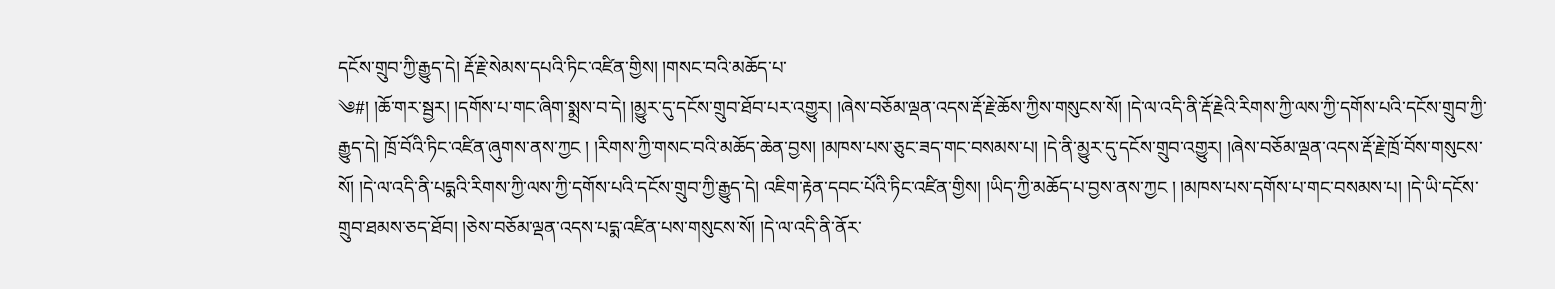དངོས་གྲུབ་ཀྱི་རྒྱུད་དེ། རྡོ་རྗེ་སེམས་དཔའི་ཏིང་འཛིན་གྱིས། །གསང་བའི་མཆོད་པ་
༄#། །ཆོ་གར་སྦྱར། །དགོས་པ་གང་ཞིག་སྨྲས་བ་དེ། །མྱུར་དུ་དངོས་གྲུབ་ཐོབ་པར་འགྱུར། །ཞེས་བཅོམ་ལྡན་འདས་རྡོ་རྗེ་ཆོས་ཀྱིས་གསུངས་སོ། །དེ་ལ་འདི་ནི་རྡོ་རྗེའི་རིགས་ཀྱི་ལས་ཀྱི་དགོས་པའི་དངོས་གྲུབ་ཀྱི་རྒྱུད་དེ། ཁྲོ་བོའི་ཏིང་འཛིན་ཞུགས་ནས་ཀྱང ། །རིགས་ཀྱི་གསང་བའི་མཆོད་ཆེན་བྱས། །མཁས་པས་ཅུང་ཟད་གང་བསམས་པ། །དེ་ནི་མྱུར་དུ་དངོས་གྲུབ་འགྱུར། །ཞེས་བཅོམ་ལྡན་འདས་རྡོ་རྗེ་ཁྲོ་བོས་གསུངས་སོ། །དེ་ལ་འདི་ནི་པདྨའི་རིགས་ཀྱི་ལས་ཀྱི་དགོས་པའི་དངོས་གྲུབ་ཀྱི་རྒྱུད་དེ། འཇིག་རྟེན་དབང་པོའི་ཏིང་འཛིན་གྱིས། །ཡིད་ཀྱི་མཆོད་པ་བྱས་ནས་ཀྱང ། །མཁས་པས་དགོས་པ་གང་བསམས་པ། །དེ་ཡི་དངོས་གྲུབ་ཐམས་ཅད་ཐོབ། །ཅེས་བཅོམ་ལྡན་འདས་པདྨ་འཛིན་པས་གསུངས་སོ། །དེ་ལ་འདི་ནི་ནོར་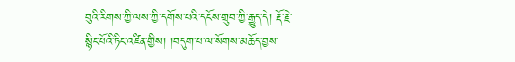བུའི་རིགས་ཀྱི་ལས་ཀྱི་དགོས་པའི་དངོས་གྲུབ་ཀྱི་རྒྱུད་དེ། རྡོ་རྗེ་སྙིང་པོའི་ཏིང་འཛིན་གྱིས། །བདུག་པ་ལ་སོགས་མཆོད་བྱས་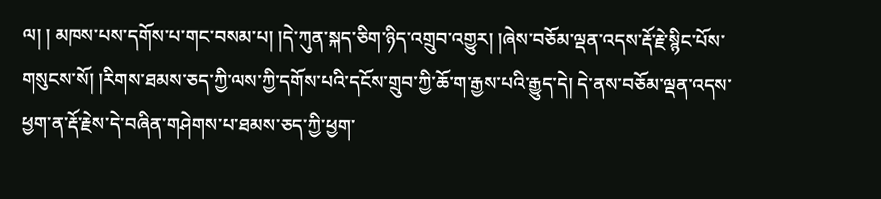ལ། ། མཁས་པས་དགོས་པ་གང་བསམ་པ། །དེ་ཀུན་སྐད་ཅིག་ཉིད་འགྲུབ་འགྱུར། །ཞེས་བཅོམ་ལྡན་འདས་རྡོ་རྗེ་སྙིང་པོས་གསུངས་སོ། །རིགས་ཐམས་ཅད་ཀྱི་ལས་ཀྱི་དགོས་པའི་དངོས་གྲུབ་ཀྱི་ཆོ་ག་རྒྱས་པའི་རྒྱུད་དེ། དེ་ནས་བཅོམ་ལྡན་འདས་ཕྱག་ན་རྡོ་རྗེས་དེ་བཞིན་གཤེགས་པ་ཐམས་ཅད་ཀྱི་ཕྱག་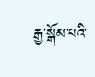རྒྱ་སྒོམ་པའི་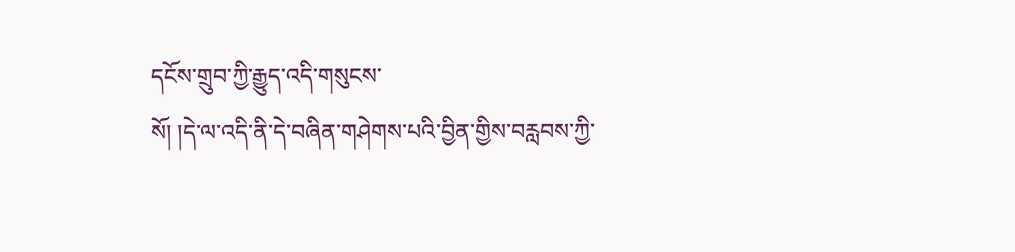དངོས་གྲུབ་ཀྱི་རྒྱུད་འདི་གསུངས་
སོ། །དེ་ལ་འདི་ནི་དེ་བཞིན་གཤེགས་པའི་བྱིན་གྱིས་བརླབས་ཀྱི་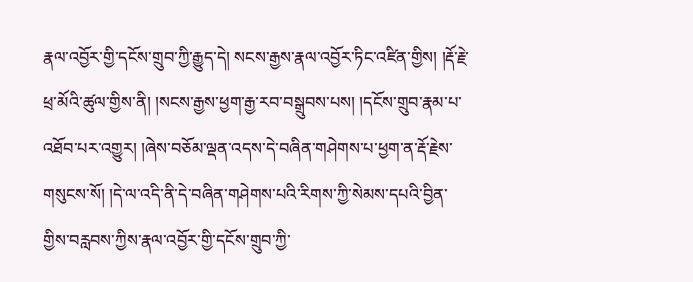རྣལ་འབྱོར་གྱི་དངོས་གྲུབ་ཀྱི་རྒྱུད་དེ། སངས་རྒྱས་རྣལ་འབྱོར་ཏིང་འཛིན་གྱིས། །རྡོ་རྗེ་ཕྲ་མོའི་ཚུལ་གྱིས་ནི། །སངས་རྒྱས་ཕྱག་རྒྱ་རབ་བསྒྲུབས་པས། །དངོས་གྲུབ་རྣམ་པ་འཐོབ་པར་འགྱུར། །ཞེས་བཅོམ་ལྡན་འདས་དེ་བཞིན་གཤེགས་པ་ཕྱག་ན་རྡོ་རྗེས་གསུངས་སོ། །དེ་ལ་འདི་ནི་དེ་བཞིན་གཤེགས་པའི་རིགས་ཀྱི་སེམས་དཔའི་བྱིན་གྱིས་བརླབས་ཀྱིས་རྣལ་འབྱོར་གྱི་དངོས་གྲུབ་ཀྱི་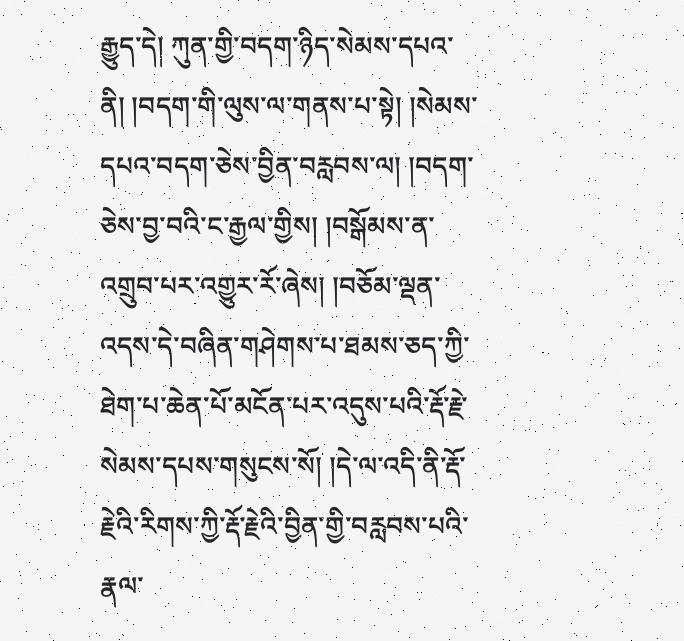རྒྱུད་དེ། ཀུན་གྱི་བདག་ཉིད་སེམས་དཔའ་ནི། །བདག་གི་ལུས་ལ་གནས་པ་སྟེ། །སེམས་དཔའ་བདག་ཅེས་བྱིན་བརླབས་ལ། །བདག་ཅེས་བྱ་བའི་ང་རྒྱལ་གྱིས། །བསྒོམས་ན་འགྲུབ་པར་འགྱུར་རོ་ཞེས། །བཅོམ་ལྡན་འདས་དེ་བཞིན་གཤེགས་པ་ཐམས་ཅད་ཀྱི་ཐེག་པ་ཆེན་པོ་མངོན་པར་འདུས་པའི་རྡོ་རྗེ་སེམས་དཔས་གསུངས་སོ། །དེ་ལ་འདི་ནི་རྡོ་རྗེའི་རིགས་ཀྱི་རྡོ་རྗེའི་བྱིན་གྱི་བརླབས་པའི་རྣལ་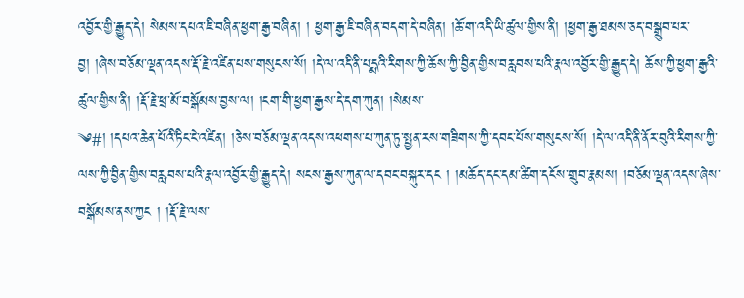འབྱོར་གྱི་རྒྱུད་དེ། སེམས་དཔའ་ཇི་བཞིན་ཕྱག་རྒྱ་བཞིན། ། ཕྱག་རྒྱ་ཇི་བཞིན་བདག་དེ་བཞིན། །ཆོ་ག་འདི་ཡི་ཚུལ་གྱིས་ནི། །ཕྱག་རྒྱ་ཐམས་ཅད་བསྒྲུབ་པར་བྱ། །ཞེས་བཅོམ་ལྡན་འདས་རྡོ་རྗེ་འཛིན་པས་གསུངས་སོ། །དེ་ལ་འདི་ནི་པདྨའི་རིགས་ཀྱི་ཆོས་ཀྱི་བྱིན་གྱིས་བརླབས་པའི་རྣལ་འབྱོར་གྱི་རྒྱུད་དེ། ཆོས་ཀྱི་ཕྱག་རྒྱའི་ཚུལ་གྱིས་ནི། །རྡོ་རྗེ་ཕྲ་མོ་བསྒོམས་བྱས་ལ། །ངག་གི་ཕྱག་རྒྱས་དེ་དག་ཀུན། །སེམས་
༄#། །དཔའ་ཆེན་པོའི་ཏིང་ངེ་འཛིན། །ཅེས་བཅོམ་ལྡན་འདས་འཕགས་པ་ཀུན་ཏུ་སྤྱན་རས་གཟིགས་ཀྱི་དབང་པོས་གསུངས་སོ། །དེ་ལ་འདི་ནི་ནོར་བུའི་རིགས་ཀྱི་ལས་ཀྱི་བྱིན་གྱིས་བརླབས་པའི་རྣལ་འབྱོར་གྱི་རྒྱུད་དེ། སངས་རྒྱས་ཀུན་ལ་དབང་བསྐུར་དང ། །མཆོད་དང་དམ་ཚིག་དངོས་གྲུབ་རྣམས། །བཅོམ་ལྡན་འདས་ཞེས་བསྒོམས་ནས་ཀྱང ། །རྡོ་རྗེ་ལས་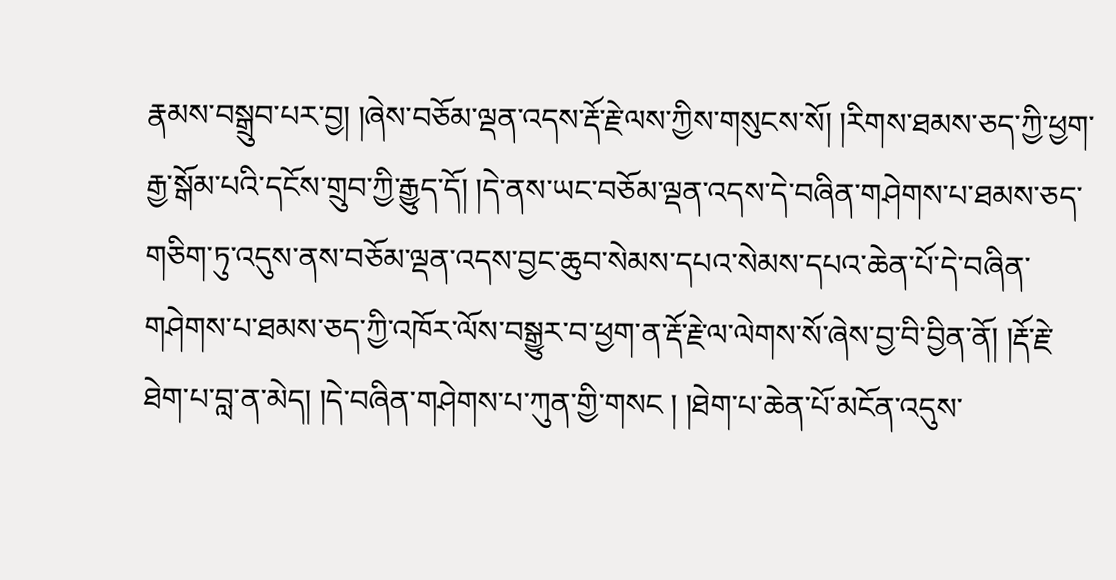རྣམས་བསྒྲུབ་པར་བྱ། །ཞེས་བཅོམ་ལྡན་འདས་རྡོ་རྗེ་ལས་ཀྱིས་གསུངས་སོ། །རིགས་ཐམས་ཅད་ཀྱི་ཕྱག་རྒྱ་སྒོམ་པའི་དངོས་གྲུབ་ཀྱི་རྒྱུད་དོ། །དེ་ནས་ཡང་བཅོམ་ལྡན་འདས་དེ་བཞིན་གཤེགས་པ་ཐམས་ཅད་གཅིག་ཏུ་འདུས་ནས་བཅོམ་ལྡན་འདས་བྱང་ཆུབ་སེམས་དཔའ་སེམས་དཔའ་ཆེན་པོ་དེ་བཞིན་གཤེགས་པ་ཐམས་ཅད་ཀྱི་འཁོར་ལོས་བསྒྱུར་བ་ཕྱག་ན་རྡོ་རྗེ་ལ་ལེགས་སོ་ཞེས་བྱ་བི་བྱིན་ནོ། །རྡོ་རྗེ་ཐེག་པ་བླ་ན་མེད། །དེ་བཞིན་གཤེགས་པ་ཀུན་གྱི་གསང ། །ཐེག་པ་ཆེན་པོ་མངོན་འདུས་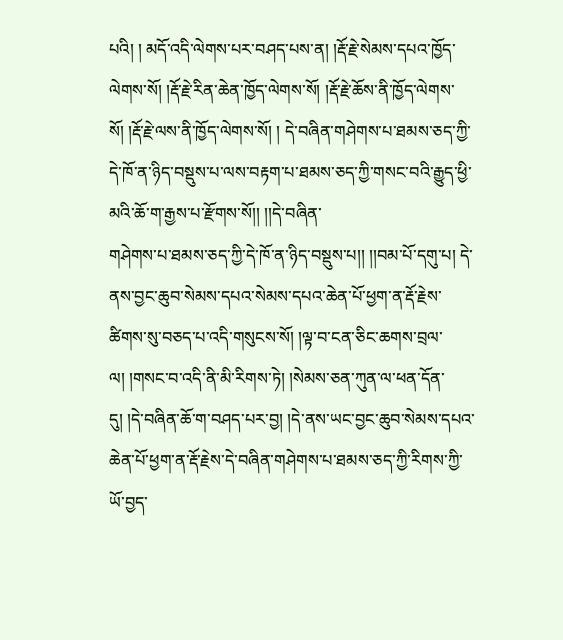པའི། ། མདོ་འདི་ལེགས་པར་བཤད་པས་ན། །རྡོ་རྗེ་སེམས་དཔའ་ཁྱོད་ལེགས་སོ། །རྡོ་རྗེ་རིན་ཆེན་ཁྱོད་ལེགས་སོ། །རྡོ་རྗེ་ཆོས་ནི་ཁྱོད་ལེགས་སོ། །རྡོ་རྗེ་ལས་ནི་ཁྱོད་ལེགས་སོ། ། དེ་བཞིན་གཤེགས་པ་ཐམས་ཅད་ཀྱི་དེ་ཁོ་ན་ཉིད་བསྡུས་པ་ལས་བརྟག་པ་ཐམས་ཅད་ཀྱི་གསང་བའི་རྒྱུད་ཕྱི་མའི་ཆོ་ག་རྒྱས་པ་རྫོགས་སོ།། །།དེ་བཞིན་
གཤེགས་པ་ཐམས་ཅད་ཀྱི་དེ་ཁོ་ན་ཉིད་བསྡུས་པ།། །།བམ་པོ་དགུ་པ། དེ་ནས་བྱང་ཆུབ་སེམས་དཔའ་སེམས་དཔའ་ཆེན་པོ་ཕྱག་ན་རྡོ་རྗེས་ཚིགས་སུ་བཅད་པ་འདི་གསུངས་སོ། །ལྟ་བ་ངན་ཅིང་ཆགས་བྲལ་ལ། །གསང་བ་འདི་ནི་མི་རིགས་ཏེ། །སེམས་ཅན་ཀུན་ལ་ཕན་དོན་དུ། །དེ་བཞིན་ཆོ་ག་བཤད་པར་བྱ། །དེ་ནས་ཡང་བྱང་ཆུབ་སེམས་དཔའ་ཆེན་པོ་ཕྱག་ན་རྡོ་རྗེས་དེ་བཞིན་གཤེགས་པ་ཐམས་ཅད་ཀྱི་རིགས་ཀྱི་ཡོ་བྱད་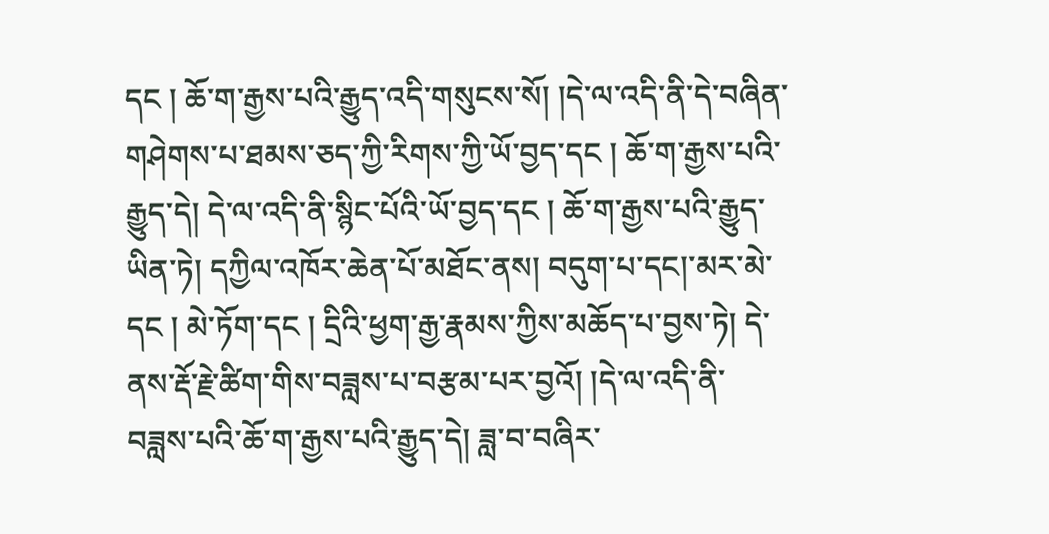དང ། ཆོ་ག་རྒྱས་པའི་རྒྱུད་འདི་གསུངས་སོ། །དེ་ལ་འདི་ནི་དེ་བཞིན་གཤེགས་པ་ཐམས་ཅད་ཀྱི་རིགས་ཀྱི་ཡོ་བྱད་དང ། ཆོ་ག་རྒྱས་པའི་རྒྱུད་དེ། དེ་ལ་འདི་ནི་སྙིང་པོའི་ཡོ་བྱད་དང ། ཆོ་ག་རྒྱས་པའི་རྒྱུད་ཡིན་ཏེ། དཀྱིལ་འཁོར་ཆེན་པོ་མཐོང་ནས། བདུག་པ་དང།་མར་མེ་དང ། མེ་ཏོག་དང ། དྲིའི་ཕྱག་རྒྱ་རྣམས་ཀྱིས་མཆོད་པ་བྱས་ཏེ། དེ་ནས་རྡོ་རྗེ་ཚིག་གིས་བཟླས་པ་བརྩམ་པར་བྱའོ། །དེ་ལ་འདི་ནི་བཟླས་པའི་ཆོ་ག་རྒྱས་པའི་རྒྱུད་དེ། ཟླ་བ་བཞིར་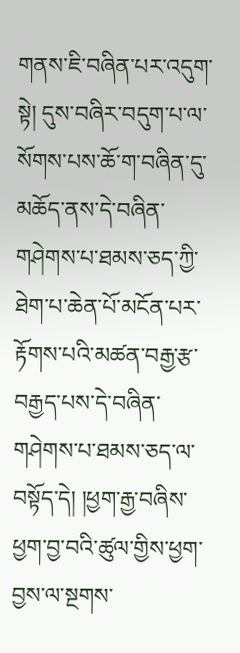གནས་ཇི་བཞིན་པར་འདུག་སྟེ། དུས་བཞིར་བདུག་པ་ལ་སོགས་པས་ཆོ་ག་བཞིན་དུ་མཆོད་ནས་དེ་བཞིན་གཤེགས་པ་ཐམས་ཅད་ཀྱི་ཐེག་པ་ཆེན་པོ་མངོན་པར་རྟོགས་པའི་མཚན་བརྒྱ་རྩ་བརྒྱད་པས་དེ་བཞིན་གཤེགས་པ་ཐམས་ཅད་ལ་བསྟོད་དེ། །ཕྱག་རྒྱ་བཞིས་ཕྱག་བྱ་བའི་ཚུལ་གྱིས་ཕྱག་བྱས་ལ་སྔགས་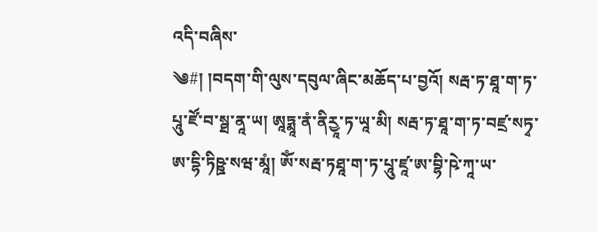འདི་བཞིས་
༄#། །བདག་གི་ལུས་དབུལ་ཞིང་མཆོད་པ་བྱའོ། སརྦ་ཏ་ཐཱ་ག་ཏ་པཱུ་ཛོ་བ་སྠ་ནཱ་ཡ། ཨཱཏྨཱ་ནཾ་ནིརྱཱ་ཏ་ཡཱ་མི། སརྦ་ཏ་ཐཱ་ག་ཏ་བཛྲ་སཏྭ་ཨ་དྷི་ཏིཥྛ་སཝ་མཱཾ། ཨོཾ་སརྦ་ཏཐཱ་ག་ཏ་པཱུ་ཛཱ་ཨ་བྷི་ཥེ་ཀཱ་ཡ་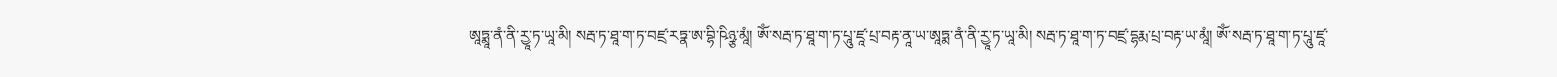ཨཱཏྨཱ་ནཾ་ནི་རྱཱ་ཏ་ཡཱ་མི། སརྦ་ཏ་ཐཱ་ག་ཏ་བཛྲ་རཏྣ་ཨ་བྷི་ཥིཉྩ་མཱཾ། ཨོཾ་སརྦ་ཏ་ཐཱ་ག་ཏ་པཱུ་ཛཱ་པྲ་བརྟ་ནཱ་ཡ་ཨཱཏྨ་ནཾ་ནི་རྱཱ་ཏ་ཡཱ་མི། སརྦ་ཏ་ཐཱ་ག་ཏ་བཛྲ་དྷརྨ་པྲ་བརྟ་ཡ་མཱཾ། ཨོཾ་སརྦ་ཏ་ཐཱ་ག་ཏ་པཱུ་ཛཱ་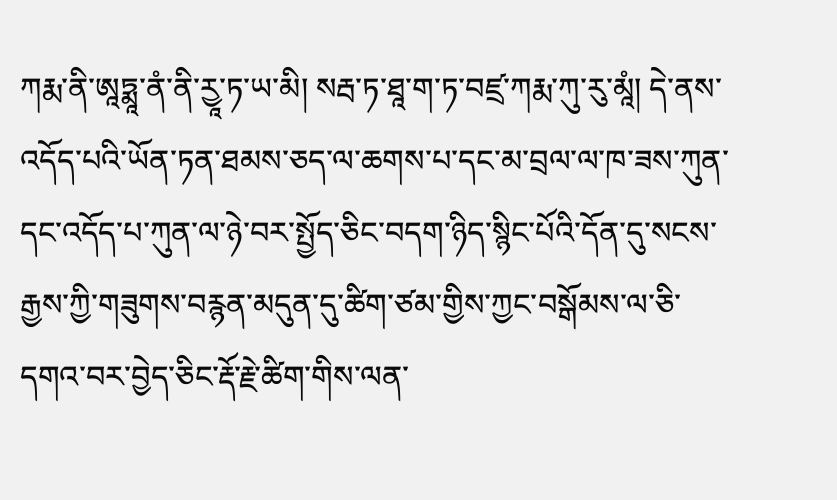ཀརྨ་ནི་ཨཱཏྨཱ་ནཾ་ནི་རྱཱ་ཏ་ཡ་མི། སརྦ་ཏ་ཐཱ་ག་ཏ་བཛྲ་ཀརྨ་ཀུ་རུ་མཱཾ། དེ་ནས་འདོད་པའི་ཡོན་ཏན་ཐམས་ཅད་ལ་ཆགས་པ་དང་མ་བྲལ་ལ་ཁ་ཟས་ཀུན་དང་འདོད་པ་ཀུན་ལ་ཉེ་བར་སྤྱོད་ཅིང་བདག་ཉིད་སྙིང་པོའི་དོན་དུ་སངས་རྒྱས་ཀྱི་གཟུགས་བརྙན་མདུན་དུ་ཚིག་ཙམ་གྱིས་ཀྱང་བསྒོམས་ལ་ཅི་དགའ་བར་བྱེད་ཅིང་རྡོ་རྗེ་ཚིག་གིས་ལན་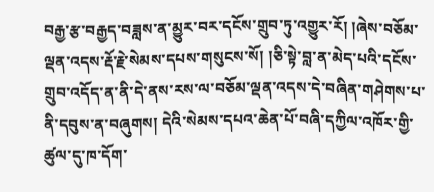བརྒྱ་རྩ་བརྒྱད་བཟླས་ན་མྱུར་བར་དངོས་གྲུབ་ཏུ་འགྱུར་རོ། །ཞེས་བཅོམ་ལྡན་འདས་རྡོ་རྗེ་སེམས་དཔས་གསུངས་སོ། །ཅི་སྟེ་བླ་ན་མེད་པའི་དངོས་གྲུབ་འདོད་ན་ནི་དེ་ནས་རས་ལ་བཅོམ་ལྡན་འདས་དེ་བཞིན་གཤེགས་པ་ནི་དབུས་ན་བཞུགས། དེའི་སེམས་དཔའ་ཆེན་པོ་བཞི་དཀྱིལ་འཁོར་གྱི་ཚུལ་དུ་ཁ་དོག་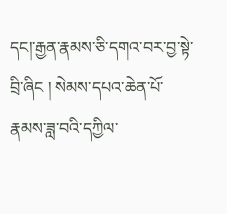དང།་རྒྱན་རྣམས་ཅི་དགའ་བར་བྱ་སྟེ་བྲི་ཞིང ། སེམས་དཔའ་ཆེན་པོ་རྣམས་ཟླ་བའི་དཀྱིལ་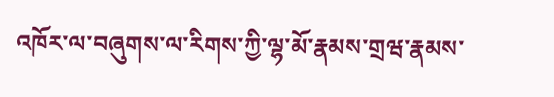འཁོར་ལ་བཞུགས་ལ་རིགས་ཀྱི་ལྷ་མོ་རྣམས་གྲཝ་རྣམས་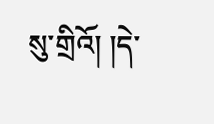སུ་གྲིའོ། །དེ་